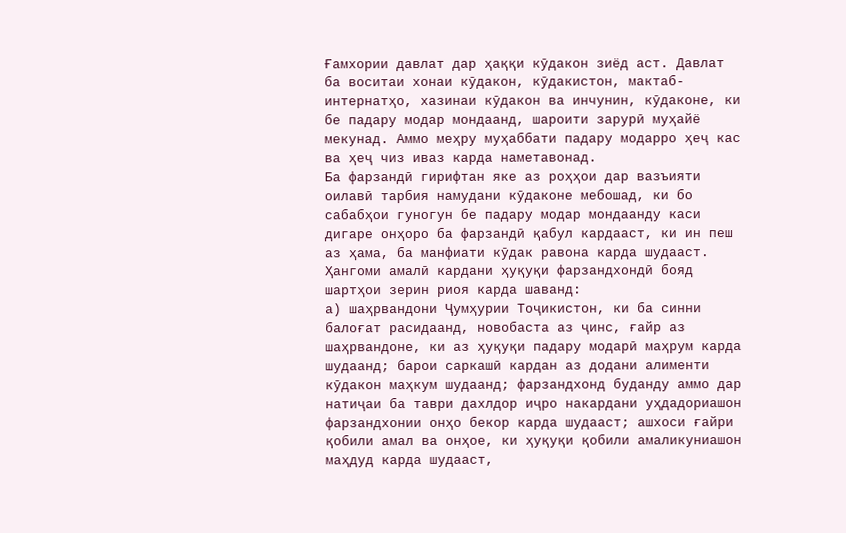Ғамхории давлат дар ҳаққи кӯдакон зиёд аст. Давлат ба воситаи хонаи кӯдакон, кӯдакистон, мактаб-интернатҳо, хазинаи кӯдакон ва инчунин, кӯдаконе, ки бе падару модар мондаанд, шароити зарурӣ муҳайё мекунад. Аммо меҳру муҳаббати падару модарро ҳеҷ кас ва ҳеҷ чиз иваз карда наметавонад.
Ба фарзандӣ гирифтан яке аз роҳҳои дар вазъияти оилавӣ тарбия намудани кӯдаконе мебошад, ки бо сабабҳои гуногун бе падару модар мондаанду каси дигаре онҳоро ба фарзандӣ қабул кардааст, ки ин пеш аз ҳама, ба манфиати кӯдак равона карда шудааст.
Ҳангоми амалӣ кардани ҳуқуқи фарзандхондӣ бояд шартҳои зерин риоя карда шаванд:
а) шаҳрвандони Ҷумҳурии Тоҷикистон, ки ба синни балоғат расидаанд, новобаста аз ҷинс, ғайр аз шаҳрвандоне, ки аз ҳуқуқи падару модарӣ маҳрум карда шудаанд; барои саркашӣ кардан аз додани алименти кӯдакон маҳкум шудаанд; фарзандхонд буданду аммо дар натиҷаи ба таври дахлдор иҷро накардани уҳдадориашон фарзандхонии онҳо бекор карда шудааст; ашхоси ғайри қобили амал ва онҳое, ки ҳуқуқи қобили амаликуниашон маҳдуд карда шудааст,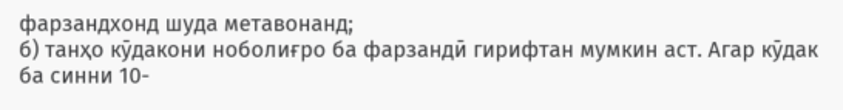фарзандхонд шуда метавонанд;
б) танҳо кӯдакони ноболиғро ба фарзандӣ гирифтан мумкин аст. Агар кӯдак ба синни 10-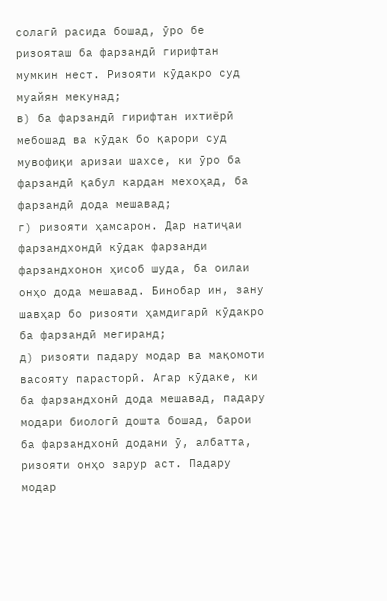солагӣ расида бошад, ӯро бе ризояташ ба фарзандӣ гирифтан мумкин нест. Ризояти кӯдакро суд муайян мекунад;
в) ба фарзандӣ гирифтан ихтиёрӣ мебошад ва кӯдак бо қарори суд мувофиқи аризаи шахсе, ки ӯро ба фарзандӣ қабул кардан мехоҳад, ба фарзандӣ дода мешавад;
г) ризояти ҳамсарон. Дар натиҷаи фарзандхондӣ кӯдак фарзанди фарзандхонон ҳисоб шуда, ба оилаи онҳо дода мешавад. Бинобар ин, зану шавҳар бо ризояти ҳамдигарӣ кӯдакро ба фарзандӣ мегиранд;
д) ризояти падару модар ва мақомоти васояту парасторӣ. Агар кӯдаке, ки ба фарзандхонӣ дода мешавад, падару модари биологӣ дошта бошад, барои ба фарзандхонӣ додани ӯ, албатта, ризояти онҳо зарур аст. Падару модар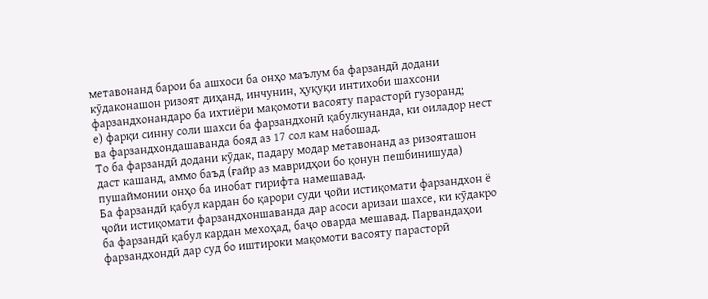метавонанд барои ба ашхоси ба онҳо маълум ба фарзандӣ додани кӯдаконашон ризоят диҳанд, инчунин, ҳуқуқи интихоби шахсони фарзандхонандаро ба ихтиёри мақомоти васояту парасторӣ гузоранд;
е) фарқи синну соли шахси ба фарзандхонӣ қабулкунанда, ки оиладор нест ва фарзандхондашаванда бояд аз 17 сол кам набошад.
То ба фарзандӣ додани кӯдак, падару модар метавонанд аз ризояташон даст кашанд, аммо баъд (ғайр аз мавридҳои бо қонун пешбинишуда) пушаймонии онҳо ба инобат гирифта намешавад.
Ба фарзандӣ қабул кардан бо қарори суди ҷойи истиқомати фарзандхон ё ҷойи истиқомати фарзандхоншаванда дар асоси аризаи шахсе, ки кӯдакро ба фарзандӣ қабул кардан мехоҳад, баҷо оварда мешавад. Парвандаҳои фарзандхондӣ дар суд бо иштироки мақомоти васояту парасторӣ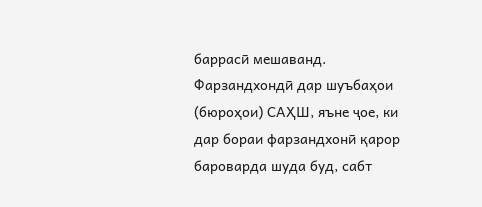баррасӣ мешаванд. Фарзандхондӣ дар шуъбаҳои (бюроҳои) САҲШ, яъне ҷое, ки дар бораи фарзандхонӣ қарор бароварда шуда буд, сабт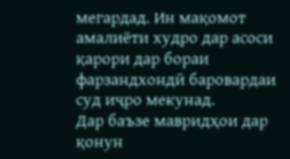мегардад. Ин мақомот амалиёти худро дар асоси қарори дар бораи фарзандхондӣ баровардаи суд иҷро мекунад.
Дар баъзе мавридҳои дар қонун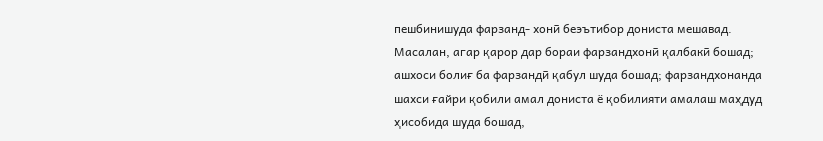пешбинишуда фарзанд- хонӣ беэътибор дониста мешавад. Масалан, агар қарор дар бораи фарзандхонӣ қалбакӣ бошад; ашхоси болиғ ба фарзандӣ қабул шуда бошад; фарзандхонанда шахси ғайри қобили амал дониста ё қобилияти амалаш маҳдуд ҳисобида шуда бошад,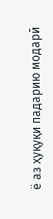ё аз ҳуқуқи падарию модарӣ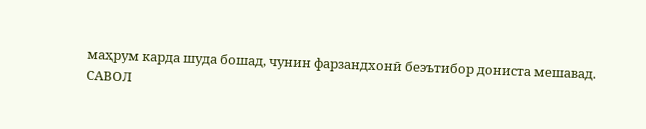маҳрум карда шуда бошад, чунин фарзандхонӣ беэътибор дониста мешавад.
САВОЛ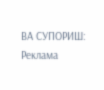ВА СУПОРИШ:
Реклама